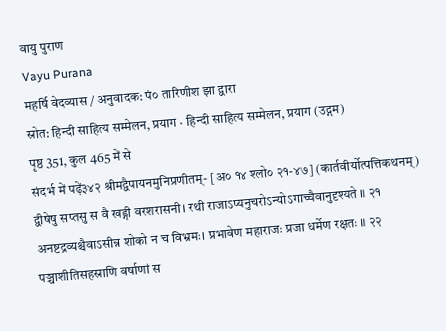वायु पुराण
Vayu Purana
महर्षि वेदव्यास / अनुवादक: पं० तारिणीश झा द्वारा
स्रोत: हिन्दी साहित्य सम्मेलन, प्रयाग · हिन्दी साहित्य सम्मेलन, प्रयाग (उद्गम)
पृष्ठ 351, कुल 465 में से
संदर्भ में पढ़ें३४२ श्रीमद्वैपायनमुनिप्रणीतम्- [अ० १४ श्लो० २१-४७] (कार्तवीर्योत्पत्तिकथनम्)
द्वीषेषु सप्तसु स वै खड्गी वरशरासनी। रथी राजाऽप्यनुचरोऽन्योऽगाच्चैवानुदृश्यते ॥ २१ अनष्टद्रव्यश्चैवाऽसीन्न शोको न च विभ्रमः। प्रभावेण महाराजः प्रजा धर्मेण रक्षतः ॥ २२ पञ्चाशीतिसहस्राणि वर्षाणां स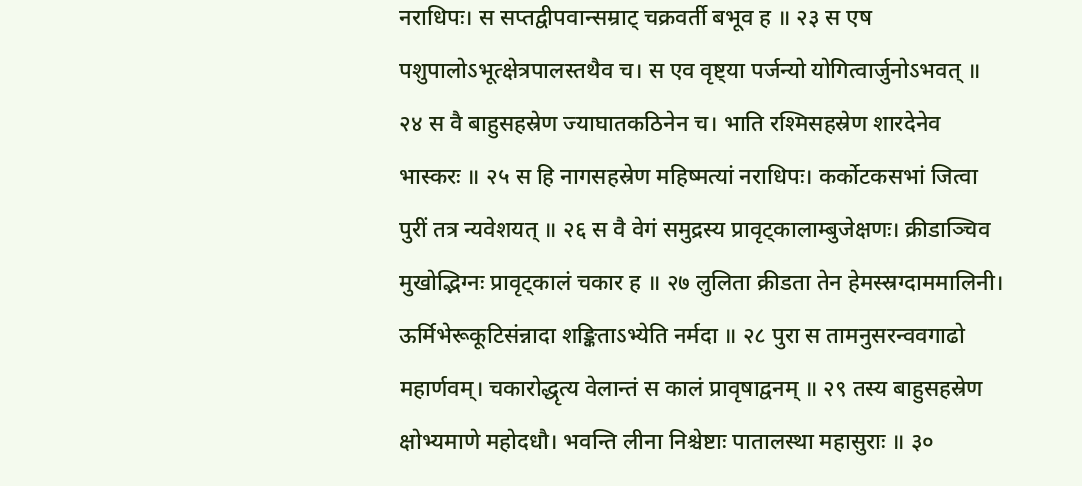नराधिपः। स सप्तद्वीपवान्सम्राट् चक्रवर्ती बभूव ह ॥ २३ स एष पशुपालोऽभूत्क्षेत्रपालस्तथैव च। स एव वृष्ट्या पर्जन्यो योगित्वार्जुनोऽभवत् ॥ २४ स वै बाहुसहस्रेण ज्याघातकठिनेन च। भाति रश्मिसहस्रेण शारदेनेव भास्करः ॥ २५ स हि नागसहस्रेण महिष्मत्यां नराधिपः। कर्कोटकसभां जित्वा पुरीं तत्र न्यवेशयत् ॥ २६ स वै वेगं समुद्रस्य प्रावृट्कालाम्बुजेक्षणः। क्रीडाञ्चिव मुखोद्भिग्नः प्रावृट्कालं चकार ह ॥ २७ लुलिता क्रीडता तेन हेमस्स्रग्दाममालिनी। ऊर्मिभेरूकूटिसंन्नादा शङ्किताऽभ्येति नर्मदा ॥ २८ पुरा स तामनुसरन्ववगाढो महार्णवम्। चकारोद्धृत्य वेलान्तं स कालं प्रावृषाद्वनम् ॥ २९ तस्य बाहुसहस्रेण क्षोभ्यमाणे महोदधौ। भवन्ति लीना निश्चेष्टाः पातालस्था महासुराः ॥ ३०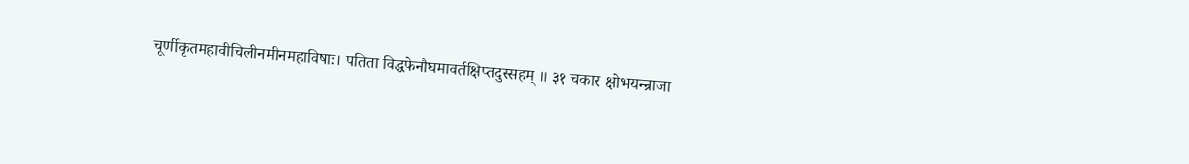चूर्णीकृतमहावीचिलीनमीनमहाविषाः। पतिता विद्धफेनौघमावर्तक्षिप्तदुस्सहम् ॥ ३१ चकार क्षोभयन्न्राजा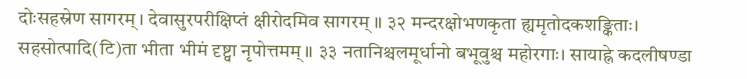दोःसहस्रेण सागरम्। देवासुरपरीक्षिप्तं क्षीरोदमिव सागरम् ॥ ३२ मन्दरक्षोभणकृता ह्यमृतोदकशङ्किताः। सहसोत्पादि(टि)ता भीता भीमं दृष्ट्वा नृपोत्तमम् ॥ ३३ नतानिश्चलमूर्धानो बभूवुश्च महोरगाः। सायाह्ने कदलीषण्डा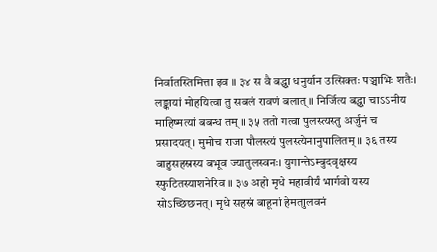निर्वातस्तिमित्ता इव ॥ ३४ स वै बद्ध्वा धनुर्यान उत्सिक्तः पञ्चाभिः शतैः। लङ्कायां मोहयित्वा तु सबलं रावणं बलात् ॥ निर्जित्य बद्ध्वा चाऽऽनीय माहिष्मत्यां बबन्ध तम् ॥ ३५ ततो गत्वा पुलस्त्यस्तु अर्जुनं च प्रसादयत्। मुमोच राजा पौलस्त्यं पुलस्त्येनानुपालितम् ॥ ३६ तस्य बाहुसहस्रस्य बभूव ज्यातुलस्वनः। युगान्तेऽम्बुदवृक्षस्य स्फुटितस्याशनेरिव ॥ ३७ अहो मृधे महावीर्यं भार्गवो यस्य सोऽच्छिछनत्। मृधे सहस्रं बाहूनां हेमताुलवनं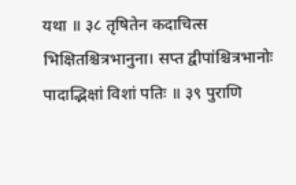यथा ॥ ३८ तृषितेन कदाचित्स भिक्षितश्चित्रभानुना। सप्त द्वीपांश्चित्रभानोः पादाद्भिक्षां विशां पतिः ॥ ३९ पुराणि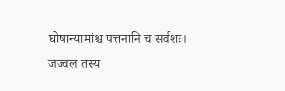घोषान्यामांश्च पत्तनानि च सर्वशः। जज्वल तस्य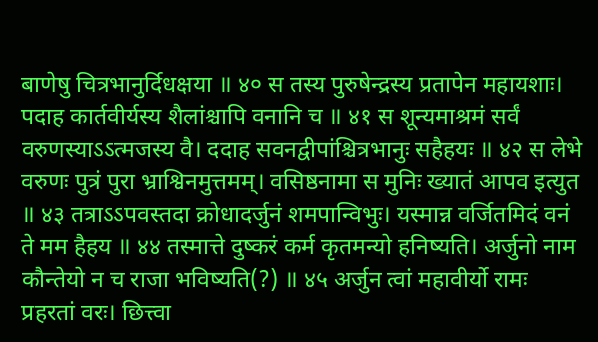बाणेषु चित्रभानुर्दिधक्षया ॥ ४० स तस्य पुरुषेन्द्रस्य प्रतापेन महायशाः। पदाह कार्तवीर्यस्य शैलांश्चापि वनानि च ॥ ४१ स शून्यमाश्रमं सर्वं वरुणस्याऽऽत्मजस्य वै। ददाह सवनद्वीपांश्चित्रभानुः सहैहयः ॥ ४२ स लेभे वरुणः पुत्रं पुरा भ्राश्विनमुत्तमम्। वसिष्ठनामा स मुनिः ख्यातं आपव इत्युत ॥ ४३ तत्राऽऽपवस्तदा क्रोधादर्जुनं शमपान्विभुः। यस्मान्न वर्जितमिदं वनं ते मम हैहय ॥ ४४ तस्मात्ते दुष्करं कर्म कृतमन्यो हनिष्यति। अर्जुनो नाम कौन्तेयो न च राजा भविष्यति(?) ॥ ४५ अर्जुन त्वां महावीर्यो रामः प्रहरतां वरः। छित्त्वा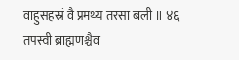वाहुसहस्रं वै प्रमथ्य तरसा बली ॥ ४६ तपस्वी ब्राह्मणश्चैव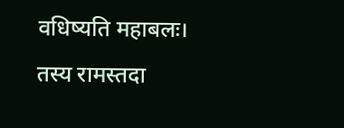वधिष्यति महाबलः। तस्य रामस्तदा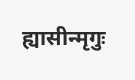ह्यासीन्मृगुः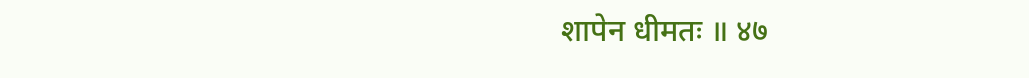शापेन धीमतः ॥ ४७